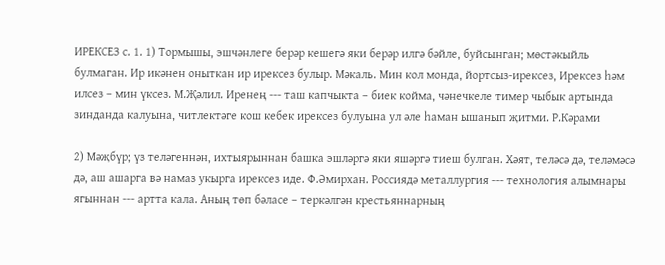ИРЕКСЕЗ с. 1. 1) Тормышы, эшчәнлеге берәр кешегә яки берәр илгә бәйле, буйсынган; мөстәкыйль булмаган. Ир икәнен оныткан ир ирексез булыр. Мәкаль. Мин кол монда, йортсыз-ирексез, Ирексез һәм илсез – мин үксез. М.Җәлил. Иренең --- таш капчыкта – биек койма, чәнечкеле тимер чыбык артында зинданда калуына, читлектәге кош кебек ирексез булуына ул әле һаман ышанып җитми. Р.Кәрами

2) Мәҗбүр; үз теләгеннән, ихтыярыннан башка эшләргә яки яшәргә тиеш булган. Хәят, теләсә дә, теләмәсә дә, аш ашарга вә намаз укырга ирексез иде. Ф.Әмирхан. Россиядә металлургия --- технология алымнары ягыннан --- артта кала. Аның төп бәласе – теркәлгән крестьяннарның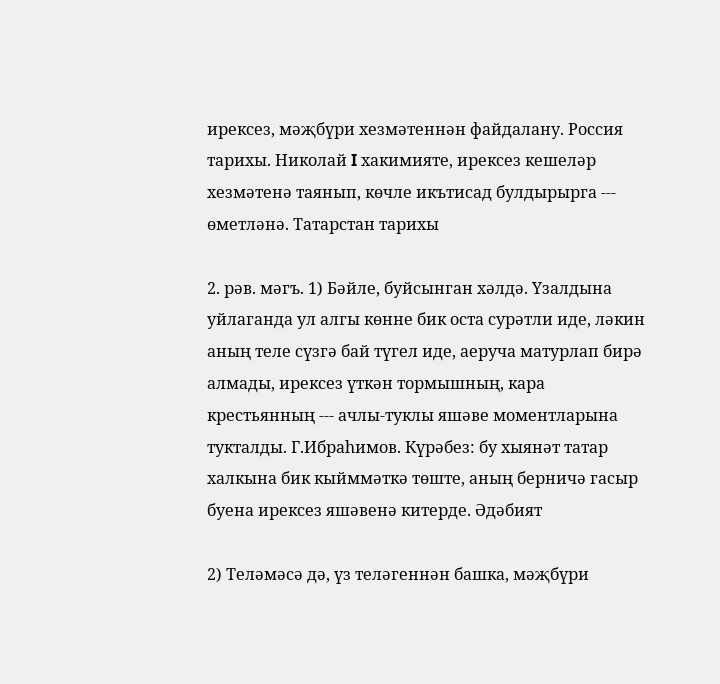ирексез, мәҗбүри хезмәтеннән файдалану. Россия тарихы. Николай I хакимияте, ирексез кешеләр хезмәтенә таянып, көчле икътисад булдырырга --- өметләнә. Татарстан тарихы

2. рәв. мәгъ. 1) Бәйле, буйсынган хәлдә. Үзалдына уйлаганда ул алгы көнне бик оста сурәтли иде, ләкин аның теле сүзгә бай түгел иде, аеруча матурлап бирә алмады, ирексез үткән тормышның, кара крестьянның --- ачлы-туклы яшәве моментларына тукталды. Г.Ибраһимов. Күрәбез: бу хыянәт татар халкына бик кыйммәткә төште, аның берничә гасыр буена ирексез яшәвенә китерде. Әдәбият

2) Теләмәсә дә, үз теләгеннән башка, мәҗбүри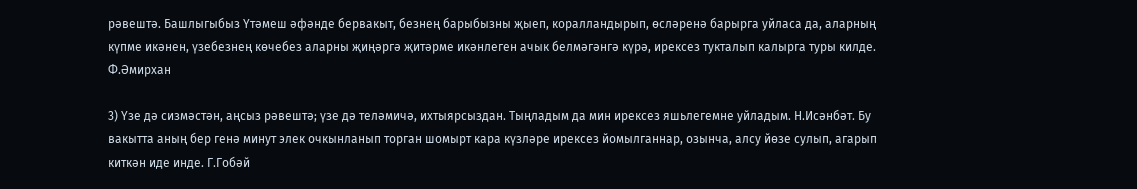рәвештә. Башлыгыбыз Үтәмеш әфәнде бервакыт, безнең барыбызны җыеп, коралландырып, өсләренә барырга уйласа да, аларның күпме икәнен, үзебезнең көчебез аларны җиңәргә җитәрме икәнлеген ачык белмәгәнгә күрә, ирексез тукталып калырга туры килде. Ф.Әмирхан

3) Үзе дә сизмәстән, аңсыз рәвештә; үзе дә теләмичә, ихтыярсыздан. Тыңладым да мин ирексез яшьлегемне уйладым. Н.Исәнбәт. Бу вакытта аның бер генә минут элек очкынланып торган шомырт кара күзләре ирексез йомылганнар, озынча, алсу йөзе сулып, агарып киткән иде инде. Г.Гобәй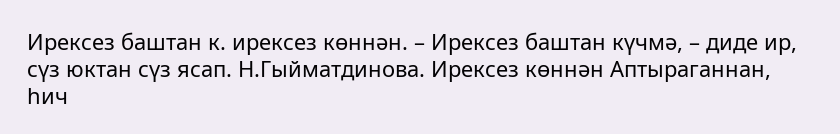Ирексез баштан к. ирексез көннән. – Ирексез баштан күчмә, – диде ир, сүз юктан сүз ясап. Н.Гыйматдинова. Ирексез көннән Аптыраганнан, һич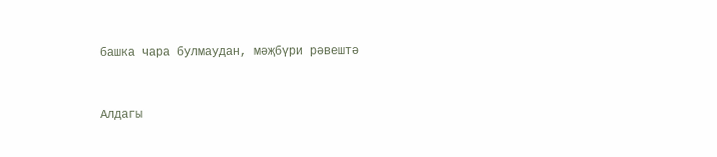башка чара булмаудан, мәҗбүри рәвештә



Алдагы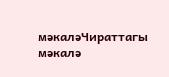мәкаләЧираттагы мәкалә